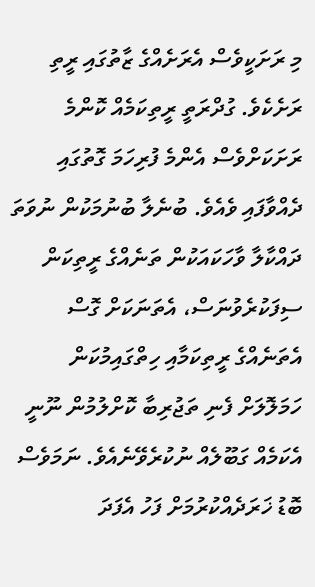މި ރަށަކީވެސް އެރަށެއްގެ ޒާތުގައި ރީތި ރަށެކެވެ. ގުދްރަތީ ރީތިކަމެއް ކޮންމެ ރަށަކަށްވެސް އެންމެ ފުރިހަމަ ގޮތުގައި ދެއްވާފައި ވެއެވެ. ބުނެލާ ބުނުމަކުން ނުވަތަ ދައްކާލާ ވާހަކައަކުން ތަނެއްގެ ރީތިކަން ސިފަކުރެވުނަސް، އެތަނަކަށް ގޮސް އެތަނެއްގެ ރީތިކަމާއި ހިތްގައިމުކަން ހަމަލޮލަށް ފެނި ތަޖުރިބާ ކޮށްލުމުން ނޫނީ އެކަމެއް ގަބޫލެއް ނުކުރެވޭނެއެވެ. ނަމަވެސް ބޮޑު ޚަރަދެއްކުރުމަށް ފަހު އެފަދަ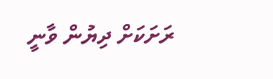ރަށަކަށް ދިޔުން ވާނީ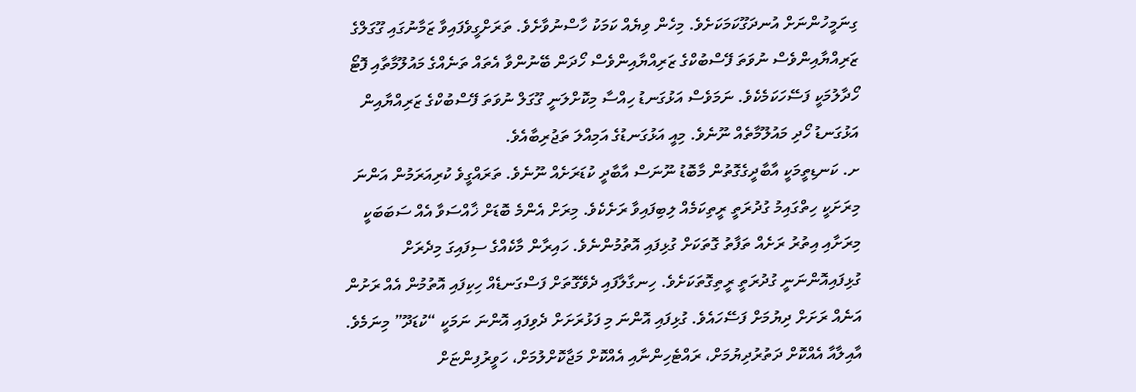ގިނަމީހުންނަށް އުނދަގޫކަމަކަށެވެ. މިހެން ވިޔެއް ކަމަކު ހާސްނުވާށެވެ. ތަރަށްގީވެފައިވާ ޒަމާނުގައި ގޫގަލްގެ ޒަރިއްޔާއިންވެސް ނުވަތަ ފޭސްބުކްގެ ޒަރިއްޔާއިންވެސް ހޯދަން ބޭނުންވާ އެތައް ތަނެއްގެ މައުލޫމާތާއި ފޮޓޯ ހޯދާލުމަކީ ފަސޭހަކަމެކެވެ. ނަމަވެސް އަޅުގަނޑު ހިއްސާ މިކޮށްލަނީ ގޫގަލް ނުވަތަ ފޭސްބުކްގެ ޒަރިއްޔާއިން އަޅުގަނޑު ހޯދި މައުލޫމާތެއް ނޫނެވެ. މިއީ އަޅުގަނޑުގެ އަމިއްލަ ތަޖުރިބާއެވެ.
ށ. ކަނޑިތީމަކީ އާބާދީގެގޮތުން މާބޮޑު ނޫނަސް އާބާދީ ކުޑަރަށެއް ނޫނެވެ. ތަރައްގީވެ ކުރިއަރަމުން އަންނަ މިރަށަކީ ހިތްގައިމު ގުދުރަތީ ރީތިކަމެއް ލިބިފައިވާ ރަށެކެވެ. މިރަށް އެންމެ ބޮޑަށް ޚާއްސަވާ އެއް ސަބަބަކީ މިރަށާއި އިތުރު ރަށެއް ތަފާތު ގޮތަކަށް ގުޅިފައި އޮތުމުންނެވެ. ހައިރާން މާކެއްގެ ސިފައިގަ މިދެރަށް ގުޅިފައިއޮންނަނީ ގުދުރަތީ ރީތިގޮތަކަށެވެ. ހިނގާލާފައި ދެވޭގޮތަށް ފަސްގަނޑެއް ހިކިފައި އޮތުމުން އެއް ރަށުން އަނެއް ރަށަށް ދިޔުމަށް ފަސޭހައެވެ. ގުޅިފައި އޮންނަ މި ފަޅުރަށަށް ދެވިފައި އޮންނަ ނަމަކީ “ކުޑަދޫ” މިނަމެވެ. އާއިލާއާ އެއްކޮށް ދަތުރުދިޔުމަށް، ރައްޓެހިންނާއި އެއްކޮށް މަޖާކޮށްލުމަށް، ހަވީރުފިންޏަށް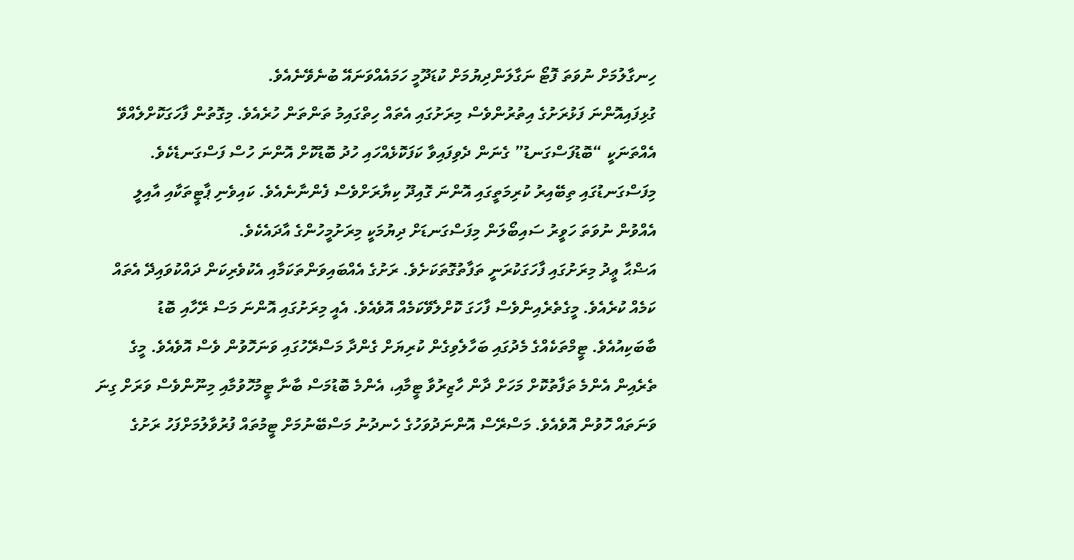ހިނގާލުމަށް ނުވަތަ ފޮޓޯ ނަގާލަންދިޔުމަށް ކުޑަދޫމީ ހަމައެއްވަނައޭ ބުނެވޭނެއެވެ.
ގުޅިފައިއޮންނަ ފަޅުރަށުގެ އިތުރުންވެސް މިރަށުގައި އެތައް ހިތްގައިމު ތަންތަން ހުރެއެވެ. މިގޮތުން ފާހަގަކޮށްލެއްވޭ އެއްތަނަކީ “ބޮޑުފަސްގަނޑު” ގެނަން ދެވިފައިވާ ކަފަކޮޅެއްހައި ހުދު ބޮޑުކޮށް އޮންނަ ހުސް ފަސްގަނޑެކެވެ. މިފަސްގަނޑުގައި ތިބޭއިރު ކުރިމަތީގައި އޮންނަ ގޮއިދޫ ކިޔާރަށްވެސް ފެންނާނެއެވެ. ކައިވެނި ޕާޓީތަކާއި އާއިލީ އެއްވުން ނުވަތަ ހަވީރު ސައިބޯލަން މިފަސްގަނޑަށް ދިޔުމަކީ މިރަށުމީހުންގެ އާދައެކެވެ.
އަޟްޙާ ޢީދު މިރަށުގައި ފާހަގަކުރަނީ ތަފާތުގޮތަކަށެވެ. ރަށުގެ އެއްބައިވަންތަކަމާއި އެކުވެރިކަން ދައްކުވައިދޭ އެތައް ކަމެއް ކުރެއެވެ. މީގެތެރެއިންވެސް ފާހަގަ ކޮށްލެވޭކަމެއް އޮވެއެވެ. އެއީ މިރަށުގައި އޮންނަ މަސް ރޭހާއި ބޮޑު ބާބަކިއުއެވެ. ޓީމްތަކެއްގެ މެދުގައި ބަހާލެވިގެން ކުރިޔަށް ގެންދާ މަސްރޭހުގައި ވަނަހޮވުން ވެސް އޮވެއެވެ. މީގެ ތެރެއިން އެންމެ ތަފާތުކޮށް މަހަށް ދާން ހާޒިރުވާ ޓީމާއި، އެންމެ ބޮޑުމަސް ބާނާ ޓީމުހޮވުމާއި މިނޫންވެސް ވަރަށް ގިނަ ވަނަތައް ހޮވުން އޮވެއެވެ. މަސްރޭސް އޮންނަދުވަހުގެ ހެނދުނު މަސްބޭނުމަށް ޓީމުތައް ފުރުވާލުމަށްފަހު ރަށުގެ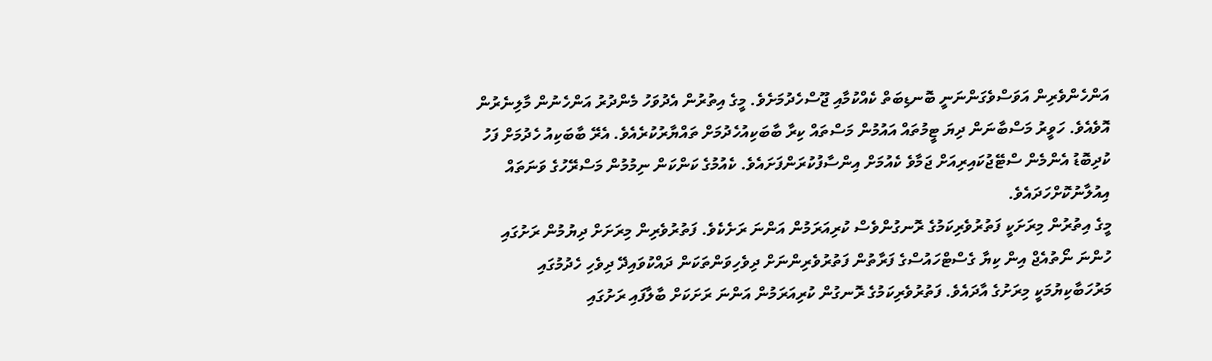އަންހެންވެރިން އަވަސްވެގަންނަނީ ބޮނޑިބަތް ކެއްކުމާއި ޖޫސްހެދުމަށެވެ. މީގެ އިތުރުން އެދުވަހު މެންދުރު އަންހެނުން މާލިނެރުން އޮވެއެވެ. ހަވީރު މަސްބާނަން ދިޔަ ޓީމުތައް އައުމުން މަސްތައް ކިރާ ބާބަކިއުހެދުމަށް ތައްޔާރުކުރެއެވެ. އެރޭ ބާބަކިއު ހެދުމަށް ފަހު ކުދިބޮޑު އެންމެން ސްޓޭޖުކައިރިއަށް ޖަމާވެ ކެއުމަށް އިންސާފުކުރަންފަށައެވެ. ކެއުމުގެ ކަންކަން ނިމުމުން މަސްރޭހުގެ ވަނަތައް އިއުލާނުކޮށްހަދައެވެ.
މީގެ އިތުރުން މިރަށަކީ ފަތުރުވެރިކަމުގެ ރޮނގުންވެސް ކުރިއަރަމުން އަންނަ ރަށެކެވެ. ފަތުރުވެރިން މިރަށަށް ދިޔުމުން ރަށުގައި ހުންނަ ނޯތުއެޖް އިން ކިޔާ ގެސްޓްހައުސްގެ ފަރާތުން ފަތުރުވެރިންނަށް ދިވެހިވަންތަކަން ދައްކުވައިދޭ ދިވެހި ހެދުމުގައި މަރުހަބާކިޔުމަކީ މިރަށުގެ އާދައެވެ. ފަތުރުވެރިކަމުގެ ރޮނގުން ކުރިއަރަމުން އަންނަ ރަށަކަށް ބާލާފައި ރަށުގައި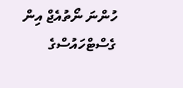ހުންނަ ނޯތުއެޖް އިން ގެސްޓްހައުސްގެ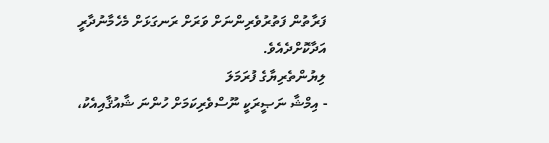ފަރާތުން ފަތުރުވެރިންނަށް ވަރަށް ރަނގަޅަށް މެހެމާނުދާރީ އަދާކޮށްދެއެވެ.
ލިޔުންތެރިޔާގެ ފުރަމަލަ
- އިމްޝާ ނަޞީރަކީ ނޫސްވެރިކަމަށް ހުންނަ ޝާއުޤާއިއެކު،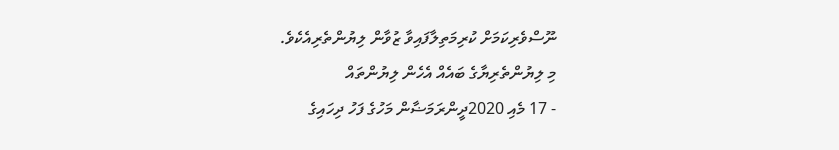ނޫސްވެރިކަމަށް ކުރިމަތިލާފައިވާ ޒުވާން ލިޔުންތެރިއެކެވެ.
މި ލިޔުންތެރިޔާގެ ބައެއް އެހެން ލިޔުންތައް
- 17 މެއި 2020ދީންރަމަޟާން މަހުގެ ފަހު ދިހައިގެ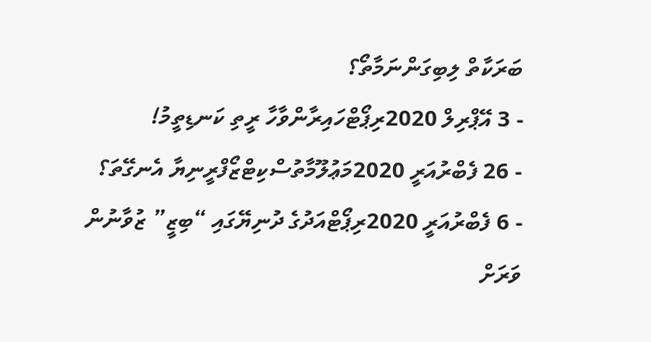ބަރަކާތް ލިބިގަންނަމާތޯ؟
- 3 އޭޕްރިލް 2020ރިޕޯޓްހައިރާންވާހާ ރީތި ކަނޑިތީމު!
- 26 ފެބްރުއަރީ 2020މަޢުލޫމާތުސްކިޓްޒޯފްރީނިޔާ އެނގޭތަ؟
- 6 ފެބްރުއަރީ 2020ރިޕޯޓްއަދުގެ ދުނިޔޭގައި “ބިޒީ” ޒުވާނުން
ވަރަށް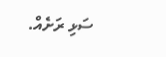ސަޅި ރަށެއް.